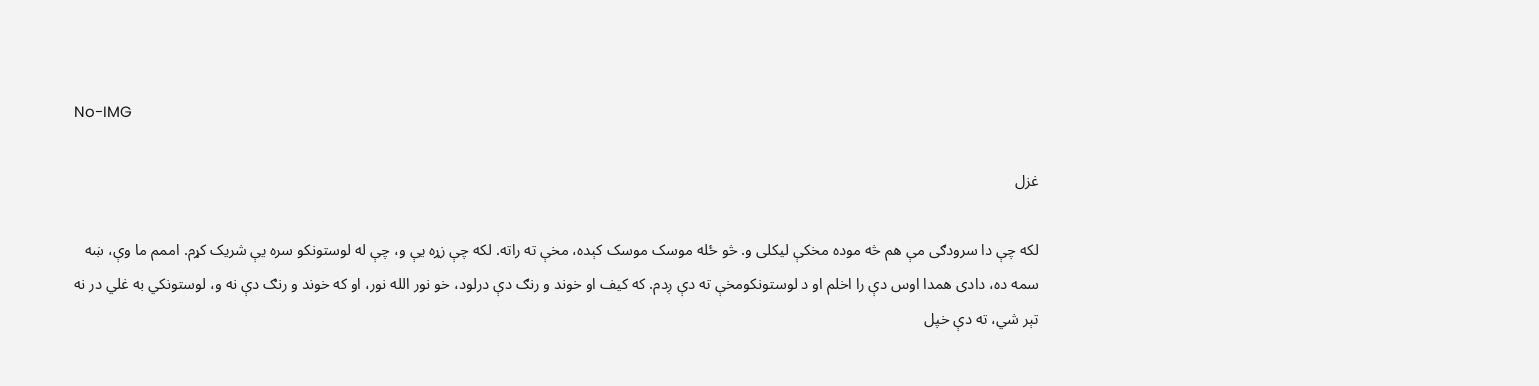No-IMG

غزل

لکه چې دا سرودګی مې هم څه موده مخکې لیکلی و. څو ځله موسک موسک کېده، مخې ته راته. لکه چې زړه یې و، چې له لوستونکو سره یې شریک کړم. اممم ما وې، ښه سمه ده، دادی همدا اوس دې را اخلم او د لوستونکومخې ته دې ږدم. که کیف او خوند و رنګ دې درلود، خو نور الله نور، او که خوند و رنګ دې نه و، لوستونکي به غلي در نه تېر شي، ته دې خپل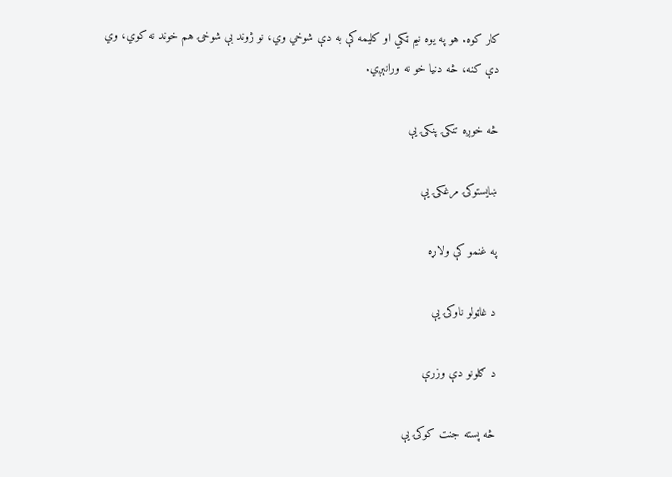کار کوه. هو په یوه نیم ټکي او کلیمه کې به دې شوخي وي، نو ژوند بې شوخۍ هم خوند نه کوي، وي دې کنه، څه دنیا خو نه ورانېږي.

څه خوږه تنکۍ پنکۍ یې

ښایستوکۍ مرغکۍ یې

په غنمو کې ولاړه

د غاټولو ناوکۍ یې

د ګلونو دې وزرې

څه پسته جنت کوکۍ یې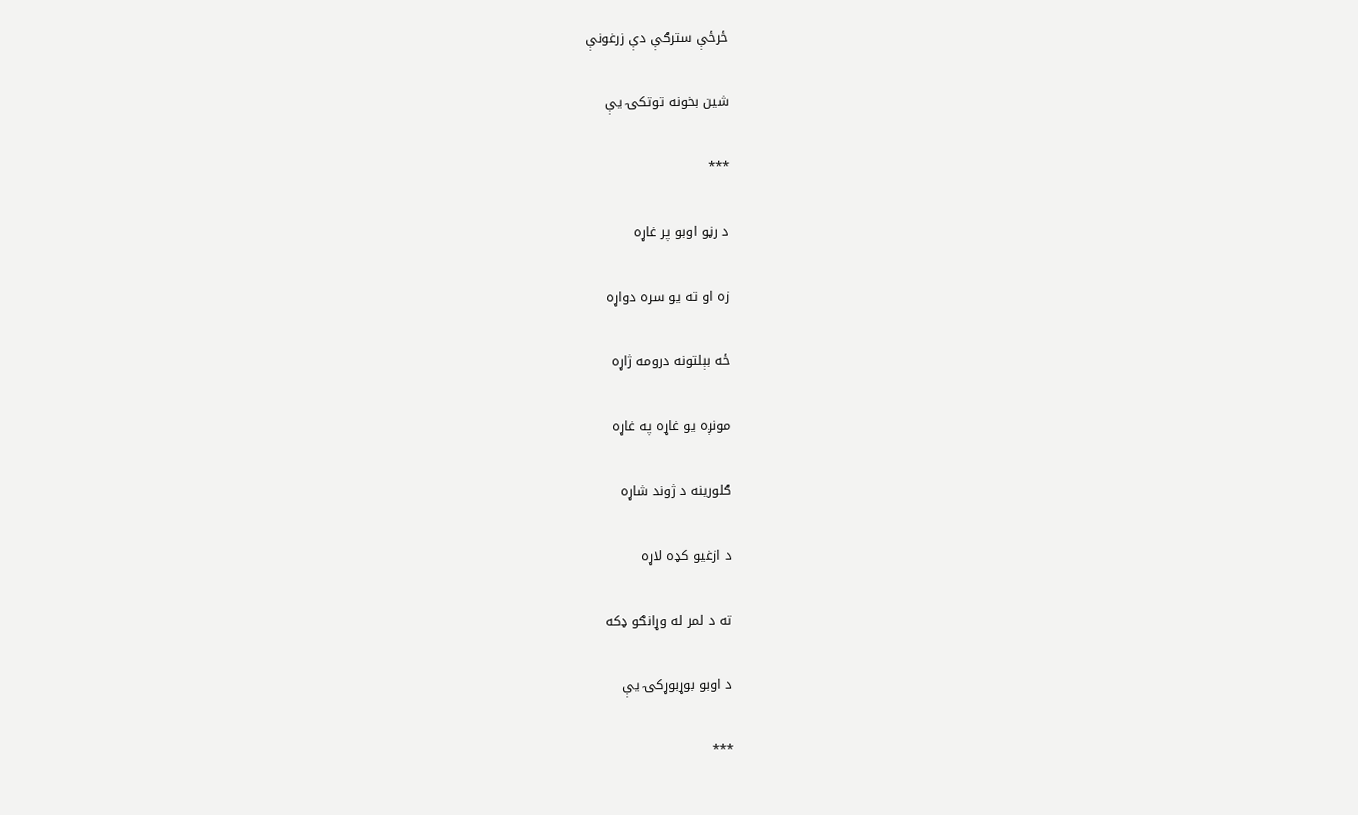ځرځې سترګې دې زرغونې

شین بخونه توتکۍ یې

***

د رڼو اوبو پر غاړه

زه او ته یو سره دواړه

ځه بېلتونه درومه ژاړه

مونږه یو غاړه په غاړه

ګلورینه د ژوند شاړه

د ازغیو کډه لاړه

ته د لمر له وړانګو ډکه

د اوبو بوړبوړکۍ یې

***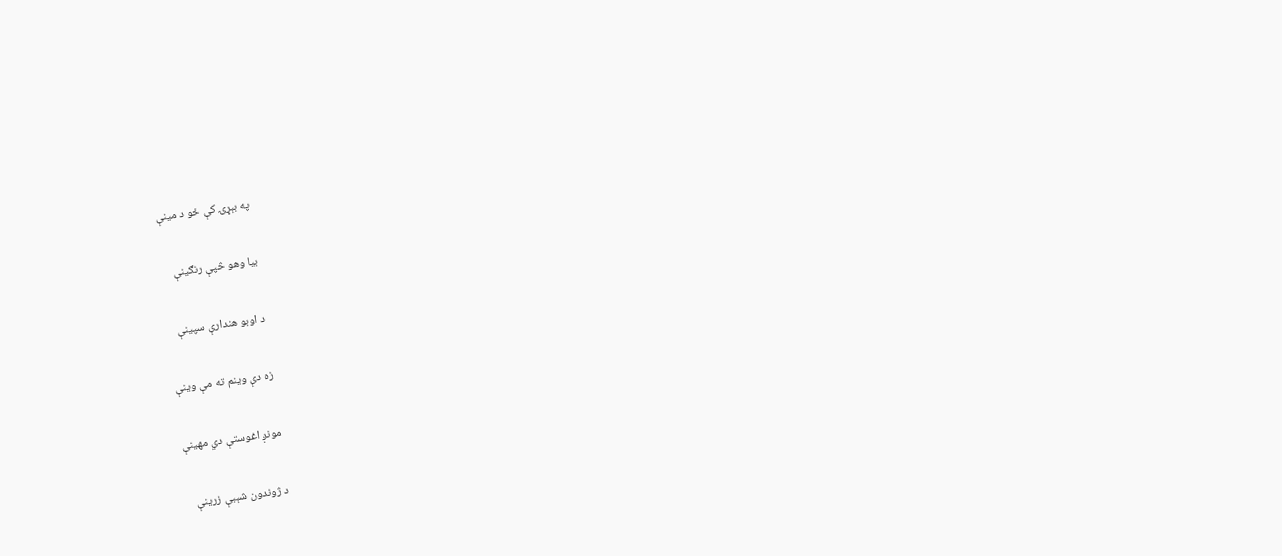په بېړۍ کې ځو د مینې

بیا وهو څپې رنګینې

د اوبو هندارې سپینې

زه دې وینم ته مې وینې

مونږ اغوستې دي مهینې

د ژوندون شېبې زرینې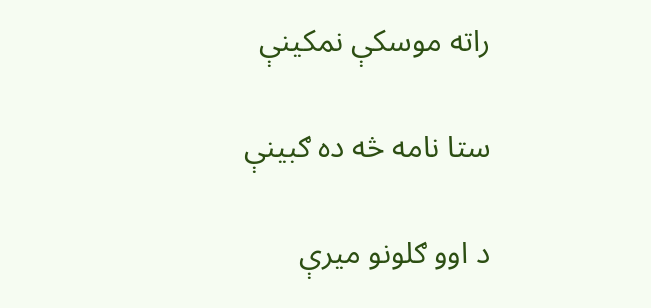راته موسکې نمکینې

ستا نامه څه ده ګبینې

د اوو ګلونو میرې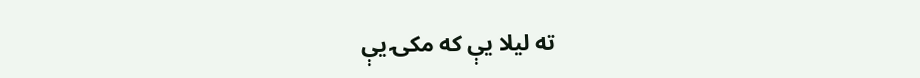ته لیلا یې که مکۍ یې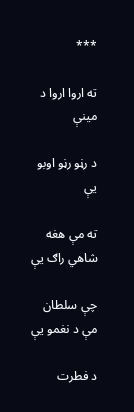***

ته اروا اروا د مینې

د رڼو رڼو اوبو یې

ته مې هغه شاهي راګ یې

چې سلطان مې د نغمو یې

د فطرت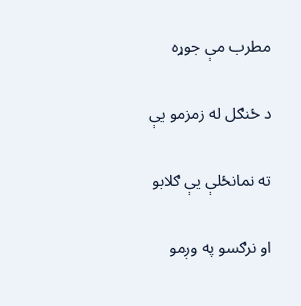مطرب مې جوړه

د ځنګل له زمزمو یې

ته نمانځلې یې ګلابو

او نرګسو په وږمو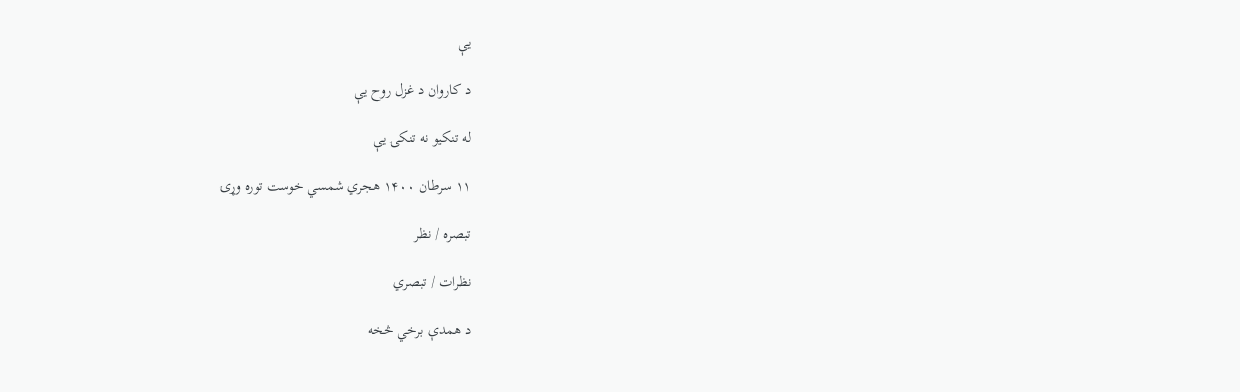یې

د کاروان د غزل روح یې

له تنکیو نه تنکۍ یې

۱۱ سرطان ۱۴۰۰ هجري شمسي خوست توره وړۍ

تبصره / نظر

نظرات / تبصري

د همدې برخي څخه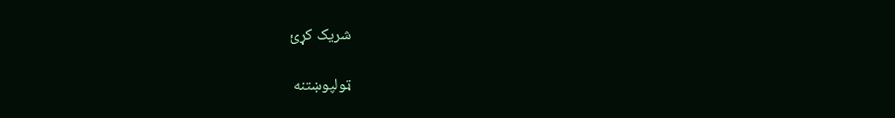شریک کړئ

ټولپوښتنه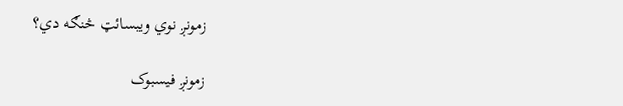زمونږ نوي ویبسائټ څنګه دي؟

زمونږ فيسبوک